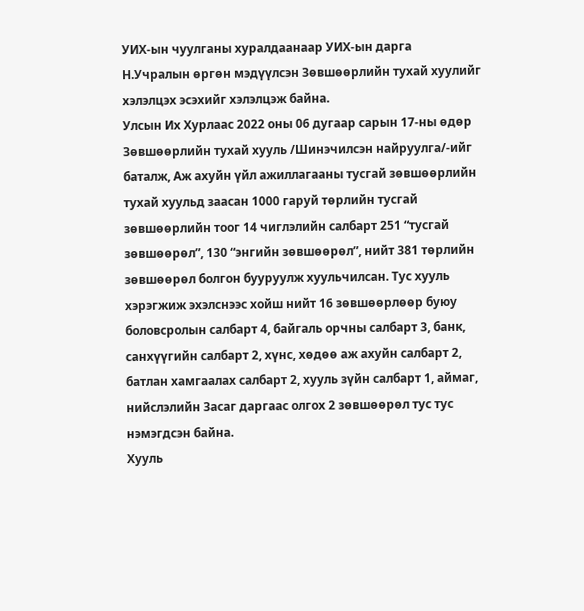УИХ-ын чуулганы хуралдаанаар УИХ-ын дарга Н.Учралын өргөн мэдүүлсэн Зөвшөөрлийн тухай хуулийг хэлэлцэх эсэхийг хэлэлцэж байна.
Улсын Их Хурлаас 2022 оны 06 дугаар сарын 17-ны өдөр Зөвшөөрлийн тухай хууль /Шинэчилсэн найруулга/-ийг баталж, Аж ахуйн үйл ажиллагааны тусгай зөвшөөрлийн тухай хуульд заасан 1000 гаруй төрлийн тусгай зөвшөөрлийн тоог 14 чиглэлийн салбарт 251 “тусгай зөвшөөрөл”, 130 “энгийн зөвшөөрөл”, нийт 381 төрлийн зөвшөөрөл болгон бууруулж хуульчилсан. Тус хууль хэрэгжиж эхэлснээс хойш нийт 16 зөвшөөрлөөр буюу боловсролын салбарт 4, байгаль орчны салбарт 3, банк, санхүүгийн салбарт 2, хүнс, хөдөө аж ахуйн салбарт 2, батлан хамгаалах салбарт 2, хууль зүйн салбарт 1, аймаг, нийслэлийн Засаг даргаас олгох 2 зөвшөөрөл тус тус нэмэгдсэн байна.
Хууль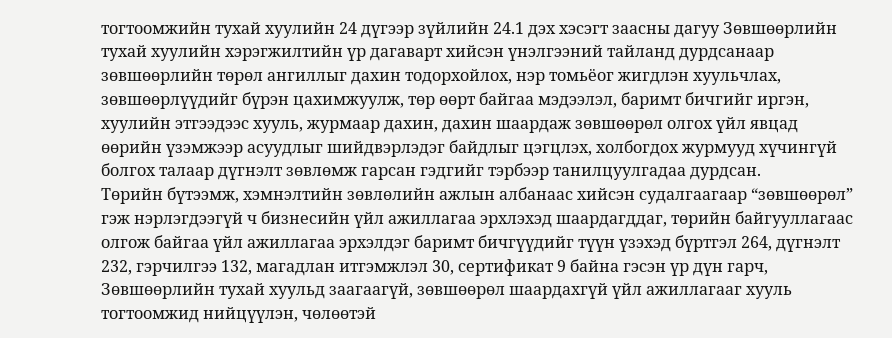тогтоомжийн тухай хуулийн 24 дүгээр зүйлийн 24.1 дэх хэсэгт заасны дагуу Зөвшөөрлийн тухай хуулийн хэрэгжилтийн үр дагаварт хийсэн үнэлгээний тайланд дурдсанаар зөвшөөрлийн төрөл ангиллыг дахин тодорхойлох, нэр томьёог жигдлэн хуульчлах, зөвшөөрлүүдийг бүрэн цахимжуулж, төр өөрт байгаа мэдээлэл, баримт бичгийг иргэн, хуулийн этгээдээс хууль, журмаар дахин, дахин шаардаж зөвшөөрөл олгох үйл явцад өөрийн үзэмжээр асуудлыг шийдвэрлэдэг байдлыг цэгцлэх, холбогдох журмууд хүчингүй болгох талаар дүгнэлт зөвлөмж гарсан гэдгийг тэрбээр танилцуулгадаа дурдсан.
Төрийн бүтээмж, хэмнэлтийн зөвлөлийн ажлын албанаас хийсэн судалгаагаар “зөвшөөрөл” гэж нэрлэгдээгүй ч бизнесийн үйл ажиллагаа эрхлэхэд шаардагддаг, төрийн байгууллагаас олгож байгаа үйл ажиллагаа эрхэлдэг баримт бичгүүдийг түүн үзэхэд бүртгэл 264, дүгнэлт 232, гэрчилгээ 132, магадлан итгэмжлэл 30, сертификат 9 байна гэсэн үр дүн гарч, Зөвшөөрлийн тухай хуульд заагаагүй, зөвшөөрөл шаардахгүй үйл ажиллагааг хууль тогтоомжид нийцүүлэн, чөлөөтэй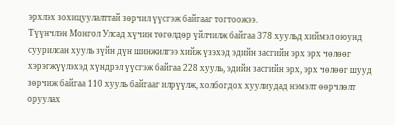эрхлэх зохицуулалттай зөрчил үүсгэж байгааг тогтоожээ.
Түүнчлэн Монгол Улсад хүчин төгөлдөр үйлчилж байгаа 378 хуульд хиймэл оюунд суурилсан хууль зүйн дүн шинжилгээ хийж үзэхэд эдийн засгийн эрх эрх чөлөөг хэрэгжүүлэхэд хүндрэл үүсгэж байгаа 228 хууль, эдийн засгийн эрх, эрх чөлөөг шууд зөрчиж байгаа 110 хууль байгааг илрүүлж, холбогдох хуулиудад нэмэлт өөрчлөлт оруулах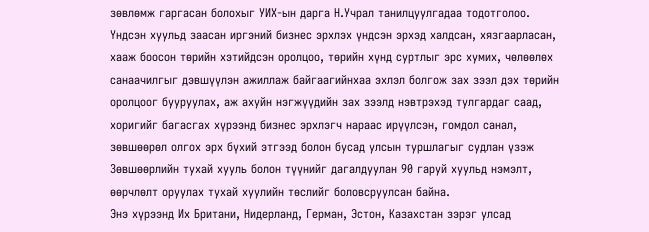зөвлөмж гаргасан болохыг УИХ-ын дарга Н.Учрал танилцуулгадаа тодотголоо.
Үндсэн хуульд заасан иргэний бизнес эрхлэх үндсэн эрхэд халдсан, хязгаарласан, хааж боосон төрийн хэтийдсэн оролцоо, төрийн хүнд суртлыг эрс хумих, чөлөөлөх санаачилгыг дэвшүүлэн ажиллаж байгаагийнхаа эхлэл болгож зах зээл дэх төрийн оролцоог бууруулах, аж ахуйн нэгжүүдийн зах зээлд нэвтрэхэд тулгардаг саад, хоригийг багасгах хүрээнд бизнес эрхлэгч нараас ирүүлсэн, гомдол санал, зөвшөөрөл олгох эрх бүхий этгээд болон бусад улсын туршлагыг судлан үзэж Зөвшөөрлийн тухай хууль болон түүнийг дагалдуулан 90 гаруй хуульд нэмэлт, өөрчлөлт оруулах тухай хуулийн төслийг боловсруулсан байна.
Энэ хүрээнд Их Британи, Нидерланд, Герман, Эстон, Казахстан зэрэг улсад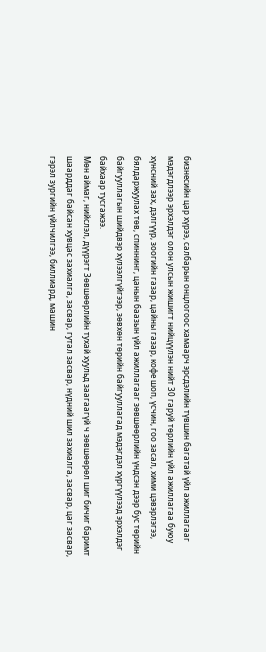бизнесийн цар хүрээ, салбарын онцлогоос хамаарч эрсдэлийн түвшин багатай үйл ажиллагааг мэдэгдлээр эрхэлдэг олон улсын жишигт нийцүүлэн нийт 30 гаруй төрлийн үйл ажиллагаа буюу хүнсний зах, дэлгүүр, зоогийн газар, цайны газар, кофе шоп, үсчин, гоо засал, хими цэвэрлэгээ, бялдаржуулах төв, спиннинг, цанын баазын үйл ажиллагааг зөвшөөрлийн үндсэн дээр бус төрийн байгууллагын шийдвэр хүлээлгүйгээр, зөвхөн төрийн байгууллагад мэдэгдэл хүргүүлээд эрхэлдэг байхаар тусгажээ.
Мөн аймаг, нийслэл, дүүрэгт Зөвшөөрлийн тухай хуульд заагаагүй ч зөвшөөрөл шиг бичиг баримт шаарддаг байсан хувцас захиалга, засвар, гутал засвар, нүдний шил захиалга, засвар, цаг засвар, гэрэл зургийн үйлчилгээ, биллиард, машин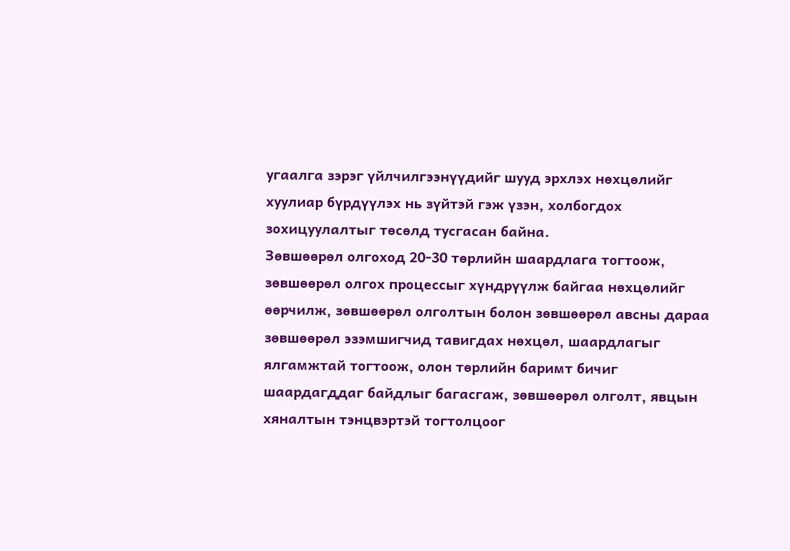угаалга зэрэг үйлчилгээнүүдийг шууд эрхлэх нөхцөлийг хуулиар бүрдүүлэх нь зүйтэй гэж үзэн, холбогдох зохицуулалтыг төсөлд тусгасан байна.
Зөвшөөрөл олгоход 20-30 төрлийн шаардлага тогтоож, зөвшөөрөл олгох процессыг хүндрүүлж байгаа нөхцөлийг өөрчилж, зөвшөөрөл олголтын болон зөвшөөрөл авсны дараа зөвшөөрөл эзэмшигчид тавигдах нөхцөл, шаардлагыг ялгамжтай тогтоож, олон төрлийн баримт бичиг шаардагддаг байдлыг багасгаж, зөвшөөрөл олголт, явцын хяналтын тэнцвэртэй тогтолцоог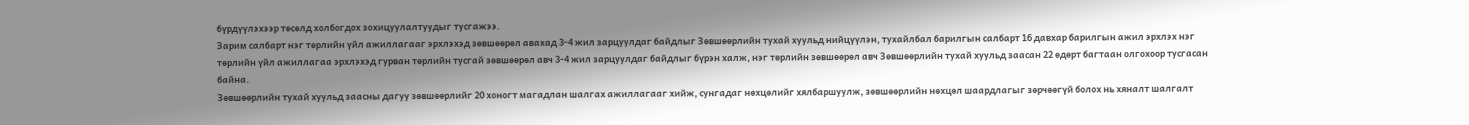бүрдүүлэхээр төсөлд холбогдох зохицуулалтуудыг тусгажээ.
Зарим салбарт нэг төрлийн үйл ажиллагааг эрхлэхэд зөвшөөрөл авахад 3-4 жил зарцуулдаг байдлыг Зөвшөөрлийн тухай хуульд нийцүүлэн, тухайлбал барилгын салбарт 16 давхар барилгын ажил эрхлэх нэг төрлийн үйл ажиллагаа эрхлэхэд гурван төрлийн тусгай зөвшөөрөл авч 3-4 жил зарцуулдаг байдлыг бүрэн халж, нэг төрлийн зөвшөөрөл авч Зөвшөөрлийн тухай хуульд заасан 22 өдөрт багтаан олгохоор тусгасан байна.
Зөвшөөрлийн тухай хуульд заасны дагуу зөвшөөрлийг 20 хоногт магадлан шалгах ажиллагааг хийж, сунгадаг нөхцөлийг хялбаршуулж, зөвшөөрлийн нөхцөл шаардлагыг зөрчөөгүй болох нь хяналт шалгалт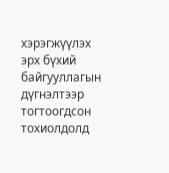хэрэгжүүлэх эрх бүхий байгууллагын дүгнэлтээр тогтоогдсон тохиолдолд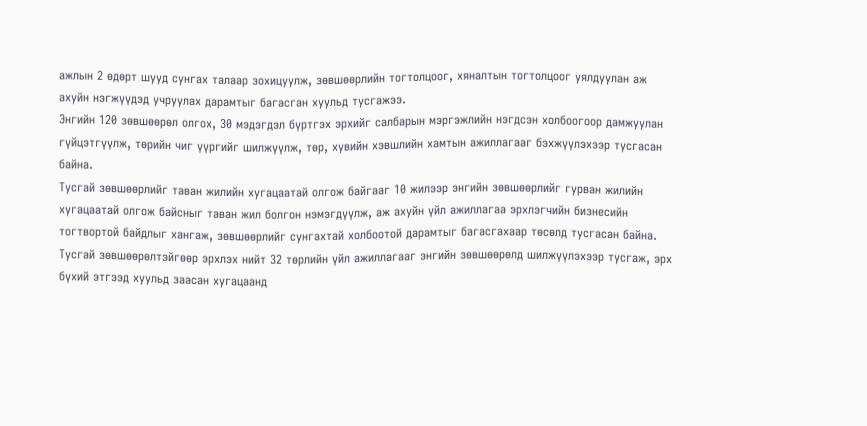ажлын 2 өдөрт шууд сунгах талаар зохицуулж, зөвшөөрлийн тогтолцоог, хяналтын тогтолцоог уялдуулан аж ахуйн нэгжүүдэд учруулах дарамтыг багасган хуульд тусгажээ.
Энгийн 120 зөвшөөрөл олгох, 30 мэдэгдэл бүртгэх эрхийг салбарын мэргэжлийн нэгдсэн холбоогоор дамжуулан гүйцэтгүүлж, төрийн чиг үүргийг шилжүүлж, төр, хувийн хэвшлийн хамтын ажиллагааг бэхжүүлэхээр тусгасан байна.
Тусгай зөвшөөрлийг таван жилийн хугацаатай олгож байгааг 10 жилээр энгийн зөвшөөрлийг гурван жилийн хугацаатай олгож байсныг таван жил болгон нэмэгдүүлж, аж ахуйн үйл ажиллагаа эрхлэгчийн бизнесийн тогтвортой байдлыг хангаж, зөвшөөрлийг сунгахтай холбоотой дарамтыг багасгахаар төсөлд тусгасан байна.
Тусгай зөвшөөрөлтэйгөөр эрхлэх нийт 32 төрлийн үйл ажиллагааг энгийн зөвшөөрөлд шилжүүлэхээр тусгаж, эрх бүхий этгээд хуульд заасан хугацаанд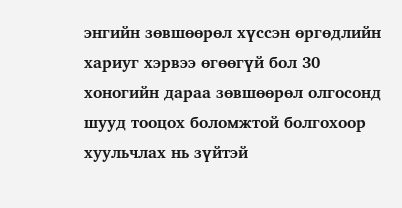энгийн зөвшөөрөл хүссэн өргөдлийн хариуг хэрвээ өгөөгүй бол 30 хоногийн дараа зөвшөөрөл олгосонд шууд тооцох боломжтой болгохоор хуульчлах нь зүйтэй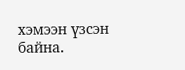хэмээн үзсэн байна.